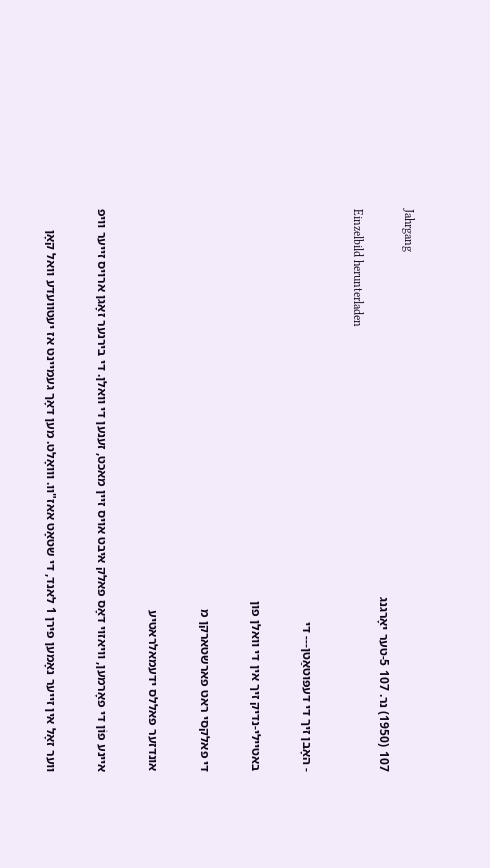Jahrgang
107 (1950) נר. 107 5-טער יאָרגנג
Einzelbild herunterladen

- האָבן זיך די דעפּוטאַטן--- די

באטיילי-נדיק זיך אין די וואלן פון

די פאלקסי ראט פארשטארקן מ

אונדזער פאללס ידעמאלראטיע

איינע פוֹן די פאָרמען, וויאזוי דאָס פאלק איבט אויס זיין מאכט, זענען די וואלן. די בירנער זאָגן ארויס זייער וויפ

ווער זאָל אין זייער נאָמען פירן 1 לאנד, די שטאָט אאז"וו. וװאָלט. מען דאָך געמיינט אז יעטוועדע וואל קאָן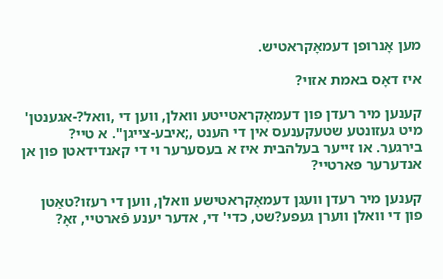מען אָנרופן דעמאָקראטיש.

איז דאָס באמת אזוי?

קענען מיר רעדן פון דעמאָקראטייטע וואלן, ווען די ,וואל?-אגענטן' מיט געזונטע שטעקענעס אין די הענט ,;איבע-צייגן". א טיי? בירגער. או זייער בעלהבית איז א בעסערער וי די קאנדידאטן פון אן אנדערער פּארטיי?

קענען מיר רעדן וועגן דעמאָקראטישע וואלן, ווען די רעזו?טאַטן פון די וואלן ווערן געפע?שט, כדי' די, אדער יענע פֿארטיי, זאָ?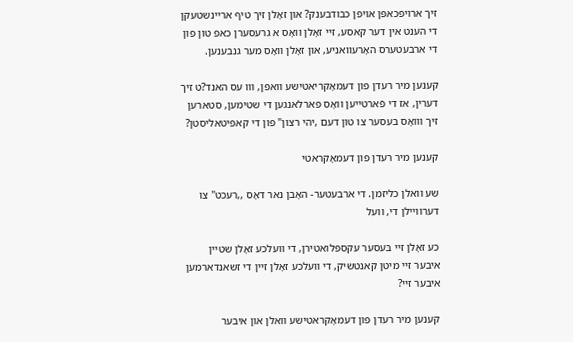זיך ארויפכאפּן אויפן כבודבענק? און זאָלן זיך טיף אריינשטעקן די הענט אין דער קאסע, זיי זאָלן וואָס א גרעסערן כאפ טון פון די ארבעטערס האָרעוואניע, און זאָלן װאָס מער גנבענען.

קענען מיר רעדן פון דעמאָקריאטישע וואפן, ווו עס האנד?ט זיך דערין, אז די פֿארטייען וואָס פארלאנגען די שטימען, סטארען זיך װואָס בעסער צו טון דעם ,יהי רצון" פון די קאפּיטאליסטן?

קענען מיר רעדן פון דעמאָקראטי

שע וואלן כליזמן. די ארבעטער- האָבן נאר דאָס ,,רעכט" צו דערוויילן די, וועל

כע זאָלן זיי בּעסער עקספּלואטירן, די וועלכע זאָלן שטיין איבער זיי מיטן קאנטשיק, די וועלכע זאָלן זיין די זשאנדארמען איבער זיי?

קענען מיר רעדן פון דעמאָקראטישע וואלן און איבער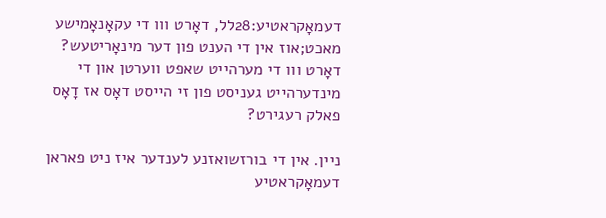דעמאָקראטיע:28לל, דאָרט ווו די עקאָנאָמישע מאכט;אוז אין די הענט פון דער מינאָריטעש? דאָרט ווו די מערהייט שאפט ווערטן און די מינדערהייט געניסט פון זי הייסט דאָס אז דָאָס פאלק רעגירט?

ניין. אין די בורזשואזנע לענדער איז ניט פאראן דעמאָקראטיע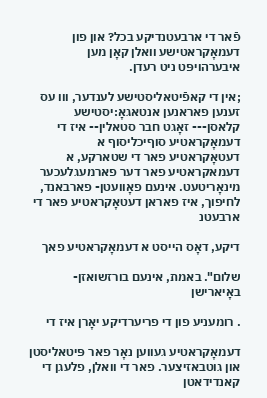פֿאר די ארבעטנדיקע בכל? און פון דעמאָקראטישע וואלן קאָן מען איבערהויפּט ניט רעדן.

;אין די קאפֿיטאליסטישע לענדער, ווו עס זענען פאראנען אנטאגאָ:יסטישע קלאסן--- זאָגט חבר סטאלין-- איז די דעמאָקראטיע סוףיכליסוף א דעטאָקראטיע פאר די שטארקע, א דעמאקראטיע פאר דער פארמעגלעכער מינאָריטעט. אינעם פאָוועטן- פארבאנד, לחיפוך, איז פאראן דעטאָקראטיע פאר די ארבעטנ

דיקע, דאָס הייסט א דעמאָקראטיע פאך

שלום". באמת, אינעם בורזשואזן- באָיארישן

. רומעניע פון די פריערדיקע יאָרן איז די

דעמאָקראטיע געווען נאָר פאר פּיטאליסטן און גוטבאזיצער. פאר די וואלן, פלעגן די קאנדידאטן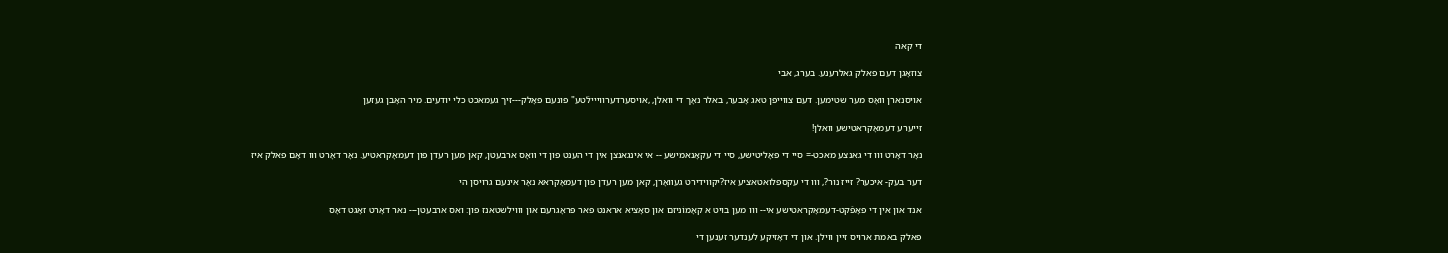די קאה

צוזאָגן דעם פאלק גאלרענע. בערג, אבי

אויסנארן װאָס מער שטימען. דעם צווייפן טאג אָבער, באלר נאָך די וואלן, ,אויסערדערווײילֿטע" פונעם פאָלק---זיך געמאכט כלי יודעים. מיר האָבן געזען

זייערע דעמאָקראטישע וואלן!

נאָר דאָרט ווו די גאנצע מאכט-= סיי די פּאָליטישע, סיי די עקאָנאמישע -- אי אינגאנצן אין די הענט פון די װאָס ארבעטן, קאן מען רעדן פון דעמאָקראטיע. נאָר דאָרט ווו דאָם פאלק איז

דער בעק- איכער? זייז נור?, ווו די עקספּלואטאציע איז?יקווידירט געװאָרן, קאן מען רעדן פון דעמאָקראא נאָר אינעם גרויסן הי

אנד און אין די פאָפֿקט-דעמאָקראטישע אי-- ווו מען בויט א קאָמוֹניזם און סאָציא אראנט פאר פּראָגרעם און וווילשטאנז פון: ואס ארבעטן--- נאר דאָרט זאָגט דאָס

פאלק באמת ארויס זיין ווילן. און די דאָזיקע לענדער זענען די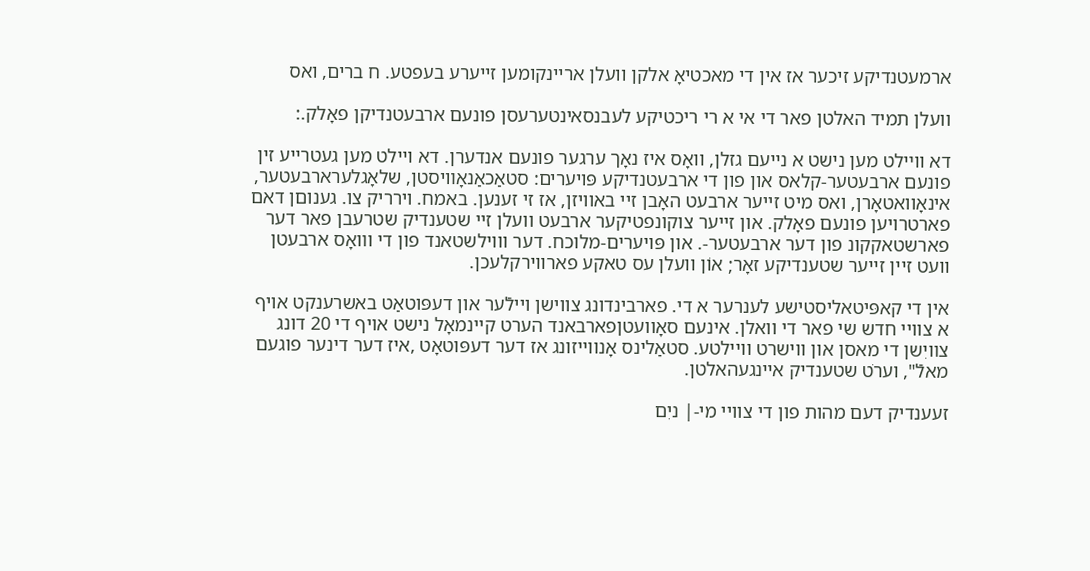ארמעטנדיקע זיכער אז אין די מאכטיאָ אלקן וועלן אריינקומען זייערע בעפטע. ח ברים, ואס

וועלן תמיד האלטן פאר די אי א רי ריכטיקע לעבנסאינטערעסן פונעם ארבעטנדיקן פאָלק.:

דא ווײלט מען נישט א נייעם גזלן, וואָס איז נאָך ערגער פונעם אנדערן. דא ויילט מען געטרייע זין פונעם ארבעטער-קלאס און פון די ארבעטנדיקע פּויערים: סטאַכאַנאָװיסטן, שלאָגלערארבעטער, אינאָוואטאָרן, ואס מיט זייער ארבעט האָבן זיי באוויזן, אז זי זענען. באמח. וירריק צו. גענוםן דאם פארטרויען פונעם פאָלק. און זייער צוקונפטיקער ארבעט וועלן זיי שטענדיק שטרעבן פאר דער פארשטאקקונ פון דער ארבעטער-. און פּויערים-מלוכח. דער וווילשטאנד פון די וװאָס ארבעטן וועט זיין זייער שטענדיקע זאָר; אוֹן וועלן עס טאקע פארווירקלעכן.

אין די קאפּיטאליסטישע לענרער א די. פארבינדונג צווישן ויילֿער און דעפּוטאַט באשרענקט אויף א צוויי חדש שי פאר די וואלן. אינעם סאָוועטןפארבאנד הערט קיינמאָל נישט אויף די 20 דונג צװיִשן די מאסן און ווישרט וויילטע. סטאַלינס אָנווייזונג אז דער דעפּוטאָט ,איז דער דינער פוגעם מאלֿ", וערֹט שטענדיק איינגעהאלטן.

זעענדיק דעם מהות פון די צוויי מי-| ניִם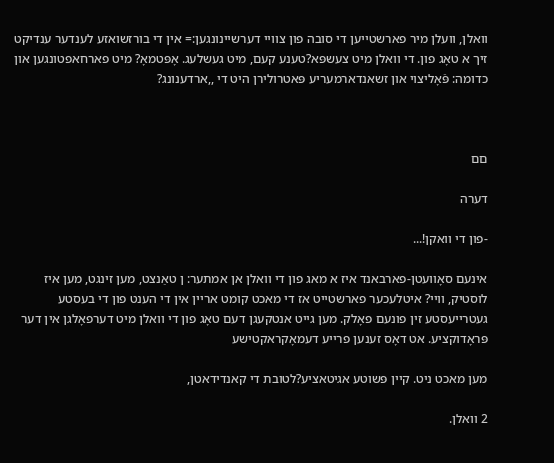וואלן, וועלן מיר פארשטייען די סובה פון צוויי דערשיינונגען:= אין די בורזשואזע לענדער ענדיקט זיך א טאָג פון. די וואלן מיט צעשפּא?טענע קעם, מיט געשלעג. אָפּטמאָ? מיט פארחאפטונגען און כדומה: פּֿאָליצוי און זשאנדארמעריע פּאטרולירן היט די ,,ארדענונג?



םם

דערה

-פון די וואקן!...

אינעם סאָוועטן-פארבאנד איז א מאג פון די וואלן אן אמתער: ן טאַנצט, מען זינגט, מען איז לוסטיק, וויי? איטלעכער פארשטייט אז די מאכט קומט אריין אין די הענט פון די בעסטע געטרייעסטע זין פונעם פאָלק. מען גייט אנטקעגן דעם טאָג פון די וואלן מיט דערפאָלגן אין דער פּראָדוקציע. אט דאָס זענען פרייע דעמאָקראקטישע

מען מאכט ניט. קיין פּשוטע אגיטאציע?לטובת די קאנדידאטן,

2 וואלן.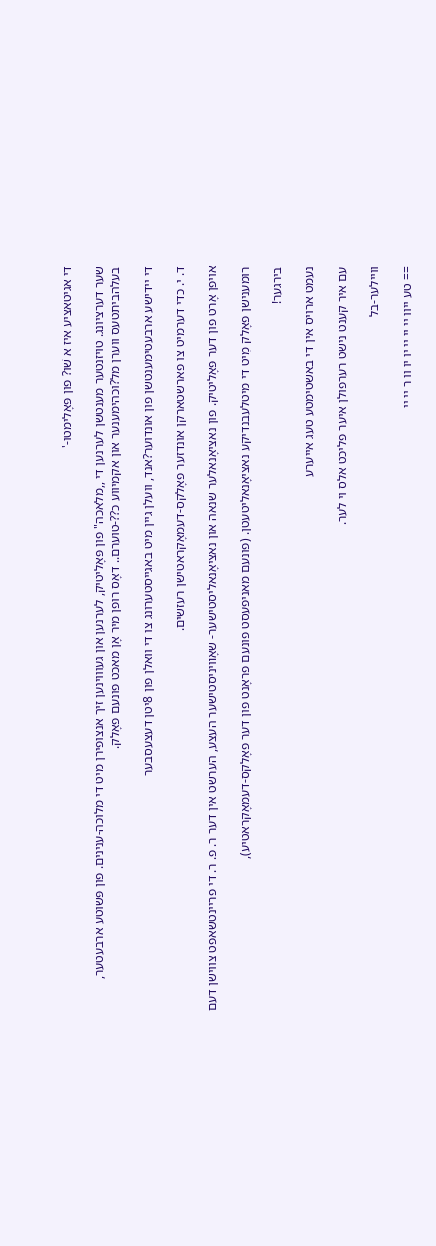די אגיטאציע איז א שׁו? פון פּאָלימטו-'

שער דערציונג. טויזנטער מענטשן לערנען די ,,מלאכה" פון פּאָליטיק, לערנען און געוווינען זיך אנצופירן מיט די מלוכה-ענינים. פון פּשוטע ארבעטער, בעלהביתטעס ווערן מל?וכהימענער און אקמיווע כ??-טוערם.. דאָס רופן מיר אָן מאכט פונעם פאָלק.

די יידישע ארבעטימענטשן פון אונדוער?אנד, וועלן גיין מיט באגייסטערונג צו די וואלן פון 8יטן דעצעסבער

ד. י. כדי דערמיט צו פארשטארקן אונדזער פאָלקס-דעמאָקראטישן רעזשים.

אויפן אָרט פון דער פּאָליטיק. פון נאציאָנאלער שנאה און נאציאָנאליסטישער- שאָװיניסטישער העצע, הערשט אין דער ר. פ. ר. די פריינטשאפט צווישן דעם

רומענישן פאָלק מִיט די מיטלעבנדיקע נאציאָנאליטעטן. (פונעם מאניפעסט פונעם פראָנט פון דער פאָלקס-דעמאָקראטיע),

בירגער!

נעמט ארויס אין די באשטימטע טעג אייערע

עם איר קענט נישט רערפולן איער פליכט אלס וי לער.

וויילער-בל

== טע ייוו יי יי יי יו יו וו ר יי יי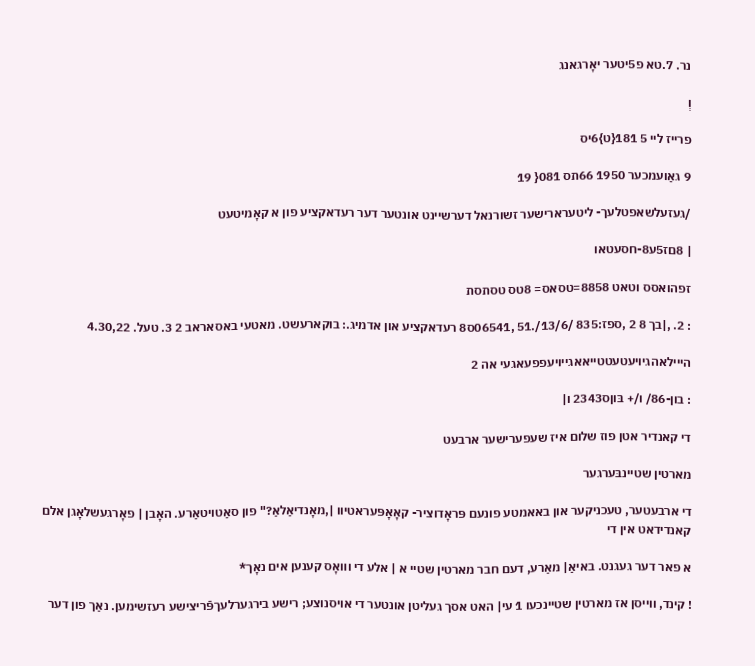נר. 7.טא פ5יטער יאָרגאנג

וְ

פרייז ליי 5 181{ט}6יס

9 גאַועמכער 1950 66תס 081{ 19

/געזעלשאפטלעך- ליטערארישער זשורנאל דערשיינט אונטער דער רעדאקציע פון א קאָמיטעט

| 8םז5ע8-חסעטאו

זפהואסס וטאט 8858=טסאס= 8טס טסתסת

: 2. ,|בך 8 2 ,ספז:835 /13/6/.51 ,06541ס8 רעדאקציע און אדמיג.: בוקארעשט. מאטעי באסאראב 2 3. טעל. 4.30,22

הייילאהגיויעטעטטייאאגייויעפפעאגעי אה 2

: בון-86/ ו/+ בּוןס2343 ו|

די קאנדיר אטן פוז שלום איז שעפערישער ארבעט

מארטין שטיינבּערגער

די ארבעטער, טעכניקער און באאמטע פונעם פּראָדוציר- קאָאָפּעראטיוו |,מאָנדיאַלאַ?" פון סאַטויטאַרע. האָבן | פאָרגעשלאָגן אלם קאנדידאט אין די

א פאר דער געגנט. באיאַ| מאַרע, דעם חבר מארטין שטיי א | אלע די וװאָס קענען אים נאָך*

! קינד, ווייסן אז מארטין שטיינכעו 1 עי| האט אסך געליטן אונטער די אויסנוצע; רישע בירגערלעךפּֿריצישע רעזשימען. נאַך פון דער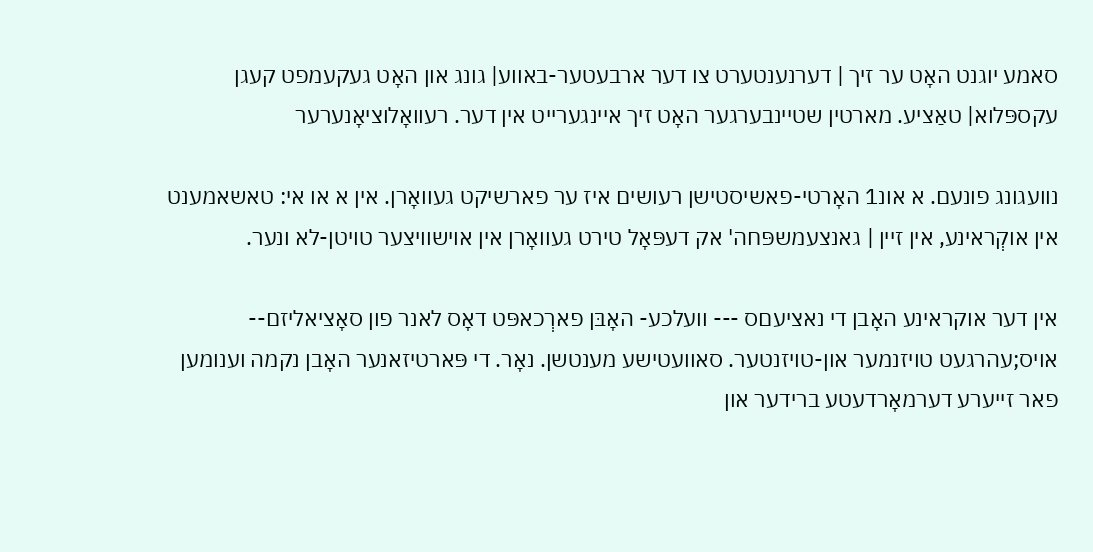סאמע יוגנט האָט ער זיך | דערנענטערט צו דער ארבעטער-באווע| גונג און האָט געקעמפט קעגן עקספּלוא| טאַציע. מארטין שטיינבערגער האָט זיך איינגערייט אין דער. רעוואָלוציאָנערער

נוועגונג פונעם. א אונ1 האָרטי-פאשיסטישן רעושים איז ער פארשיקט געוואָרן. אין א או אי: טאשאמענט אין אוקְראינע, אין זיין | גאנצעמשפּחה' אק דעפּאָל טירט געוואָרן אין אוישוויצער טויטן-לא ונער.

אין דער אוקראינע האָבן די נאציעםס --- וועלכע- האָבּן פארְכאפּט דאָס לאנר פון סאָציאליזם-- אויס;עהרגעט טויזנמער און-טויזנטער. סאוועטישע מענטשן. נאָר. די פּארטיזאנער האָבן נקמה וענומען פאר זייערע דערמאָרדעטע ברידער און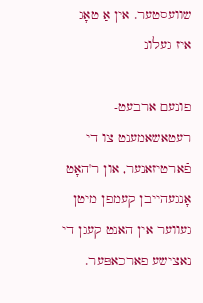שוועסטער. אין אַ טאָג איז געלונ

פונעם ארבעט-רעטאשאמענט צו די פֿארטיזאנער, און ר'האָט אָנגעהייבן קעמפן מיטן געווער אין האנט קעגן די נאצישע פארכאפּער.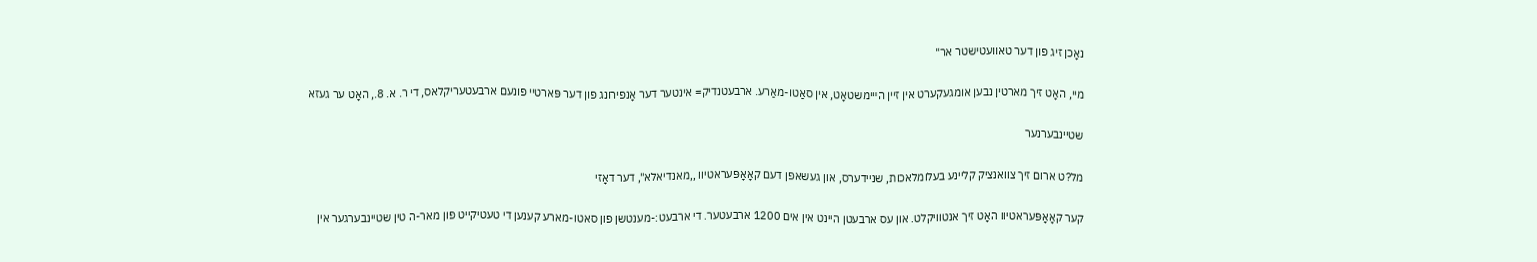נאָכן זיג פון דער טאוועטישטר אר"

מיי, האָט זיך מארטין נבען אומגעקערט אין זיין הײימשטאָט, אין סאַטו-מאַרע. ארבעטנדיק= אינטער דער אָנפירונג פון דער פּארטיי פונעם ארבעטעריקלאס, די ר. א. 8., האָט ער געזא

שטיינבערנער

מל?ט ארום זיך צוואנציק קליינע בעלומלאכות, שניידערס, און געשאפן דעם קאָאָפּעראטיוו ,,מאנדיאלא", דער דאָזי

קער קאָאָפּעראטיוו האָט זיך אנטוויקלט. און עס ארבעטן היינט אין אים 1200 ארבעטער. די ארבעט:-מענטשן פון סאטו-מארע קענען די טעטיקייט פון מאר-ה טין שטיינבערגער אין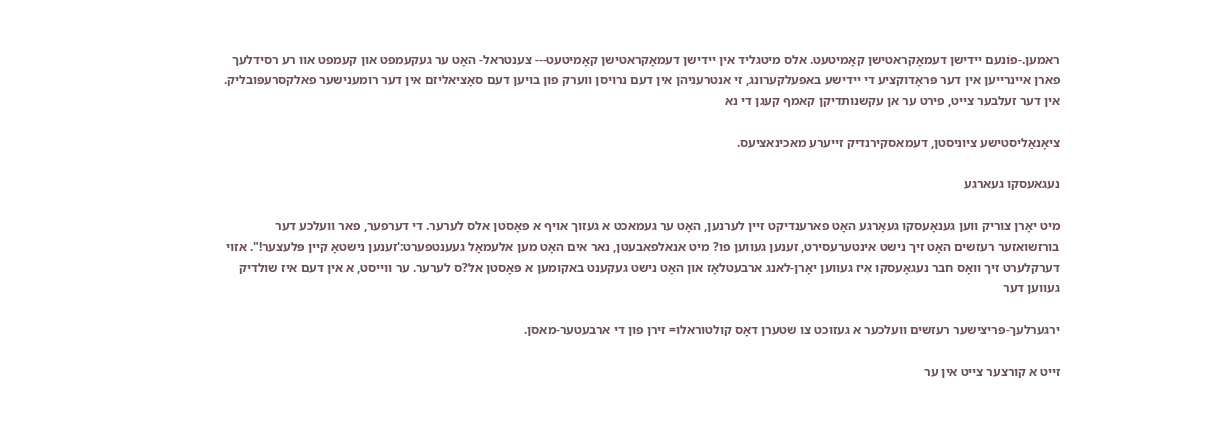ראמען.-פוֹנעם יידישן דעמאָקראטישן קאָמיטעט. אלס מיטגליד אין יידישן דעמאָקראטישן קאָמיטעט--- צענטראל- האָט ער געקעמפט און קעמפט אוו רע רסידלעך פארן איינרייען אין דער פּראָדוקציע די יידישע באפעלקערונג, זי אנטרעניהן אין דעם נרויסן ווערק פון בויען דעם סאָציאליזם אין דער רומענישער פאלקסרעפּובליק. אין דער זעלבער צייט, פירט ער אן עקשנותדיקן קאמף קעגן די נא

ציאָנאַליסטישע ציוניסטן, דעמאסקירנדיק זייערע מאכינאציעס.

נעגאעסקו געארגע

מיט יאָרן צוריק ווען גענאָעסקו געאָרגע האָט פארענדיקט זיין לערנען, האָט ער געמאכט א געזוך אויף א פּאָסטן אלס לערער. די דערפער, פאר וועלכע דער בורזשואזער רעזשים האָט זיך נישט אינטערעסירט, זענען געווען פו? מיט אנאלפאבעטן, נאר אים האָט מען אלעמאָל געענטפערט:'זענען נישטאָ קיין פּלעצער!". אזוי דערקלערט זיך װאָס חבר נעגאָעסקו אִיז געווען יאָרן-לאנג ארבעטלאָז און האָט נישט געקענט באקומען א פּאָסטן אל?ס לערער. ער ווייסט, א אין דעם איז שולדיק געווען דער

ירגערלעך-פּריצישער רעזשים וועלכער א געזוכט צו שטערן דאָס קולטוראלו= זירן פון די ארבעטער-מאסן.

זייט א קורצער צייט אין ער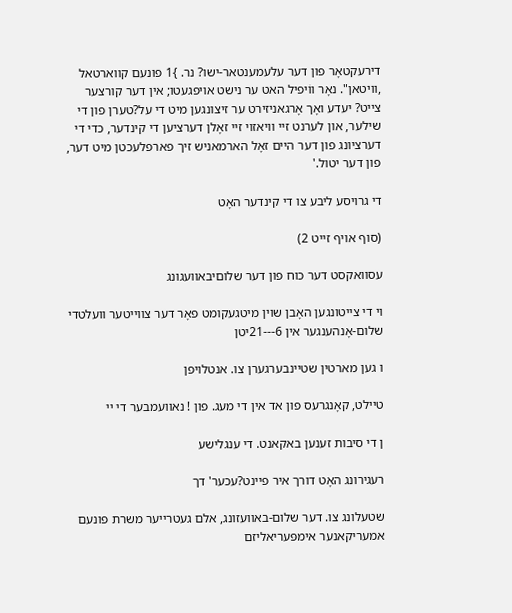דירעקטאָר פון דער עלעמענטאר-ישו? נר. }1 פונעם קווארטאל ,וויטאן". נאָר ווֹיפיל האט ער נישט אויפגעטו; אין דער קורצער צייט? יעדע ואָך אָרגאניזירט ער זיצונגען מיט די על?טערן פון די שילער, און לערנט זיי וויאזוי זיי זאָלן דערציען די קינדער, כדי די דערציונג פון דער היים זאָל הארמאניש זיך פארפלעכטן מיט דער, פון דער יטול.'

די גרויסע ליבע צו די קינדער האָט

(סוף אויף זייט 2)

עסוואקסט דער כוח פון דער שלוםיבאוועגונג

וי די צייטונגען האָבן שוין מיטגעקומט פאָר דער צווייטער וועלטדי שלום-אָנהענגער אין 6---21יטן

ו גען מארטין שטיינבערגערן צו. אנטלויפן

טיילט, קאָנגרעס פון אד אין די מעג. פון ! נאוועמבער די יי

ן די סיבות זענען באקאנט. די ענגלישע

רעגירונג האָט דורך איר פיינט?עכער' דך

שטעלונג צו. דער שלום-באוועזונג, אלם געטרייער משרת פונעם אמעריקאנער אימפּעריאליזם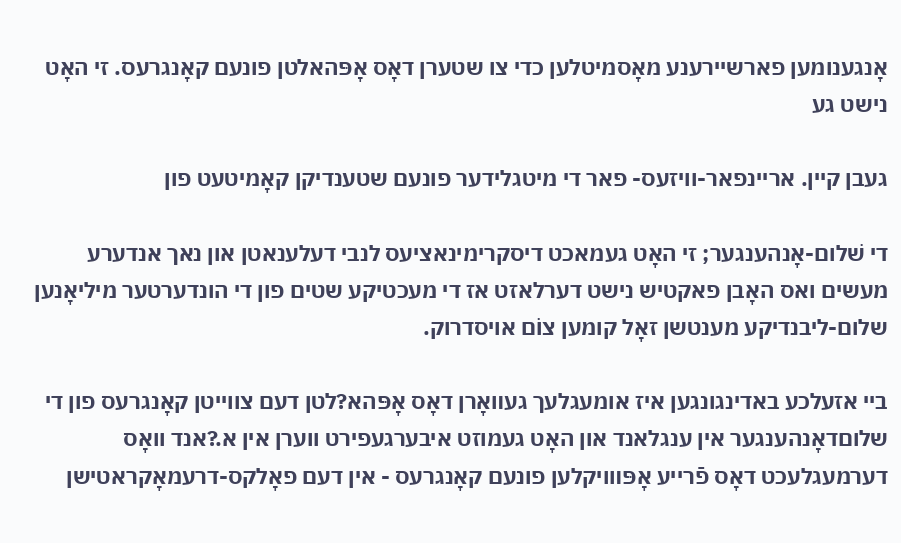אָנגענומען פארשיירענע מאָסמיטלען כדי צו שטערן דאָס אָפּהאלטן פונעם קאָנגרעס. זי האָט נישט גע

געבן קיין. אריינפאר-וויזעס- פאר די מיטגלידער פונעם שטענדיקן קאָמיטעט פון

די שׁלום-אָנהענגער; זי האָט געמאכט דיסקרימינאציעס לנבי דעלענאטן און נאך אנדערע מעשים ואס האָבן פאקטיש נישט דערלאזט אז די מעכטיקע שטים פון די הונדערטער מיליאָנען שלום-ליבנדיקע מענטשן זאָל קומען צוֹם אויסדרוק.

ביי אזעלכע באדינגונגען איז אומעגלעך געװאָרן דאָס אָפּהא?לטן דעם צווייטן קאָנגרעס פון די שלוםדאָנהענגער אין ענגלאנד און האָט געמוזט איבערגעפירט ווערן אין א.?אנד וואָס דערמעגלעכט דאָס פֿרייע אָפּװויקלען פונעם קאָנגרעס - אין דעם פאָלקס-דרעמאָקראטישן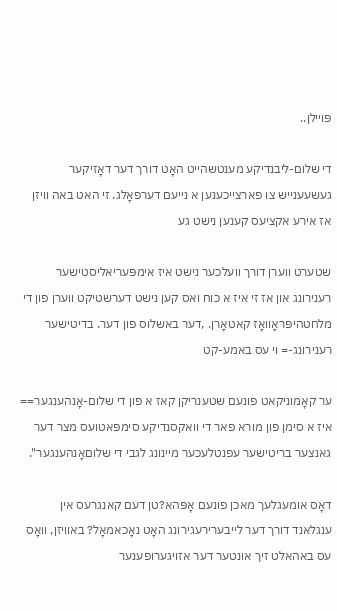פּױילן..

די שלום-ליבנדיקע מענטשהייט האָט דורך דער דאָזיקער געשעענייש צו פארצייכענען א נייעם דערפאָלג. זי האט באה וויזן אז אירע אקציעס קענען נישט גע

שטערט ווערן דורך וועלכער נישט איז אימפּעריאליסטישער רענירונג און אז זי איז א כוח ואס קען נישט דערשטיקט ווערן פון די מלחטהיפּראָוואָז קאטאָרן. ,דער באשלוס פון דער. בדיטישער רענירונג-= וי עס באמע-קט

ער קאָמוניקאט פונעם שטענריקן קאז א פון די שלום-אָנהענגער== איז א סימן פון מורא פאר די וואקסנדיקע סימפּאטועס מצר דער גאנצער בריטישער עפנטלעכער מיינונג לגבי די שלוםאָנהענגער".

דאָס אומעגלעך מאכן פונעם אָפּהא?טן דעם קאנגרעס אין ענגלאנד דורך דער לייבערירעגירונג האָט נאָכאמאָל? באוויזן, וואָס עס באהאלט זיך אונטער דער אזויגערופענער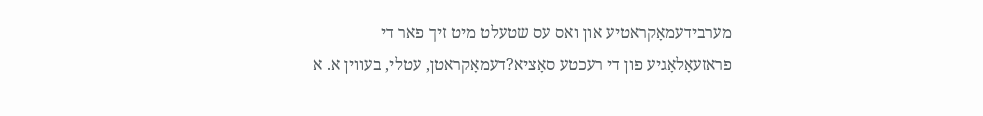מערבידעמאָקראטיע און ואס עס שטעלט מיט זיך פאר די פראזעאָלאָגיע פון די רעכטע סאָציא?דעמאָקראטן, עטלי, בעווין א. א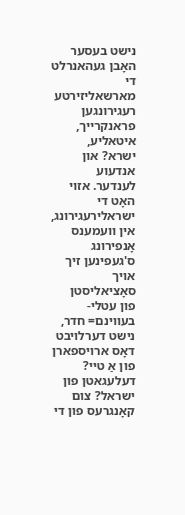נישט בעסער האָבן געהאנרלט די מארשאליזירטע רעגירונגען פראנקרייך, איטאליע, ישרא? און אנדעוע לענדער. אזוי האָט די ישראלירעגירונג, אין וועמענס אָנפירונג ס'געפינען זיך אויך סאָציאליסטן פון עטלי-בעווינם= חדר, נישט דערלויבט דאָס ארויספארן פון אַ טיי? דעלעגאטן פון ישראל? צום קאָנגרעס פון די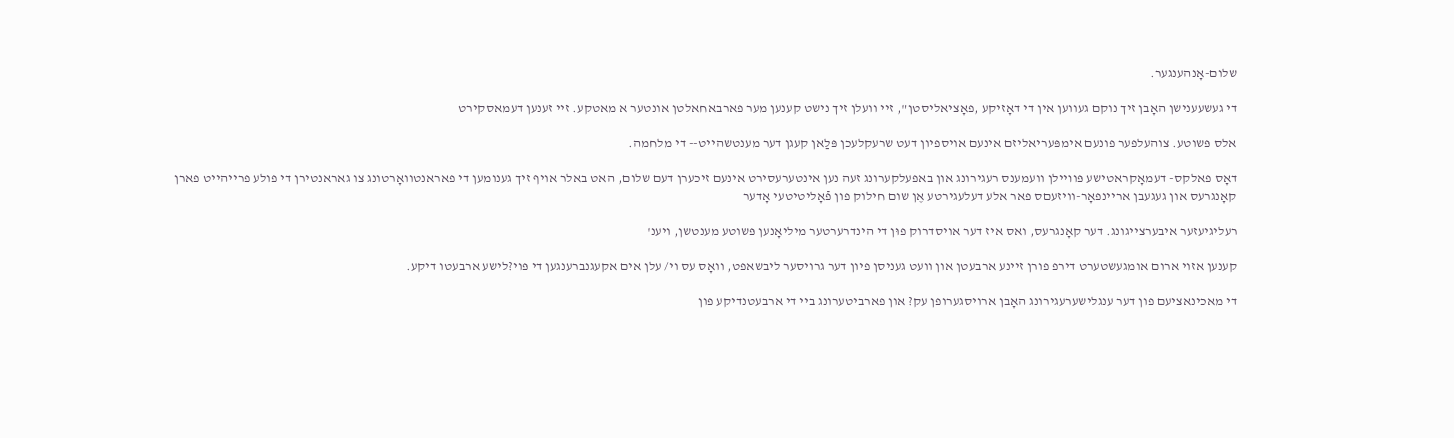שלום-אָנהענגער.

די געשעענישן האָבן זיך נוקם געווען אין די דאָזיקע ,פאָציאליסטן", זיי וועלן זיך נישט קענען מער פארבאחאלטן אונטער א מאטקע. זיי זענען דעמאסקירט

אלס פּשוטע. צוהעלפער פונעם אימפּעריאליזם אינעם אויספיון דעט שרעקלעכן פּלַאן קעגן דער מענטשהייט-- די מלחמה.

דאָס פאלקס- דעמאָקראטישע פּוױילן וועמענס רעגירונג און באפעלקערונג זעה נען אינטערעסירט אינעם זיכערן דעם שלום, האט באלר אויף זיך גענומען די פאראנטוואָרטונג צו גאראנטירן די פולע פרייהייט פארן קאָנגרעס און געגעבן אריינפאָר-וויזעםס פאר אלע דעלעגירטע אֶן שום חילוק פון פֿאָליטיטעי אָדער

רעליגיעזער איבערצייגונג. דער קאָנגרעס, ואס איז דער אויסדרוק פוּן די הינדרערטער מיליאָנען פּשוטע מענטשן, ויענ'

קענען אזוי ארום אומגעשטערט דירפ פורן זיינע ארבעטן און וועט געניסן פיון דער גרויסער ליבשאפט, וואָס עס וי/ עלן אים אקעגנברענגען די פּוי?לישע ארבעטו דיקע.

די מאכינאציעם פון דער ענגלישערעגירונג האָבן ארויסגערופן עק? און פארביטערונג ביי די ארבעטנדיקע פון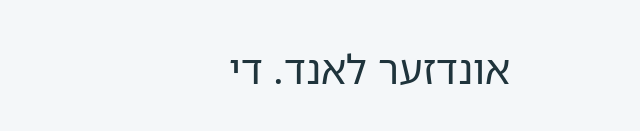אונדזער לאנד. די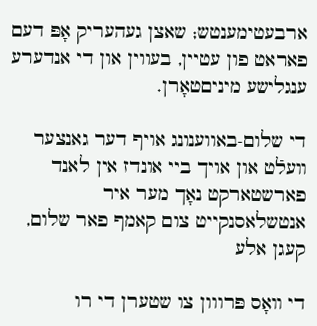ארבעטימענטש; שאצן געהעריק אָפּ דעם פאראט פון עטיין, בעווין און די אנדערע ענגלישע מיניםטאָרן.

די שלום-באווענונג אויף דער גאנצער װעלֿט און אויך ביי אונדז אין לאנד פארשטארקט נאָך מער איר אנטשלאסנקייט צום קאמף פאר שלום, קעגן אלע

די װאָס פּרווון צו שטערן די רו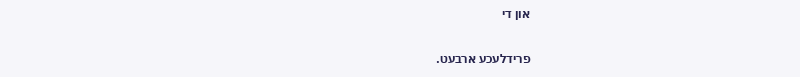און די

פרידלעכע ארבעט.